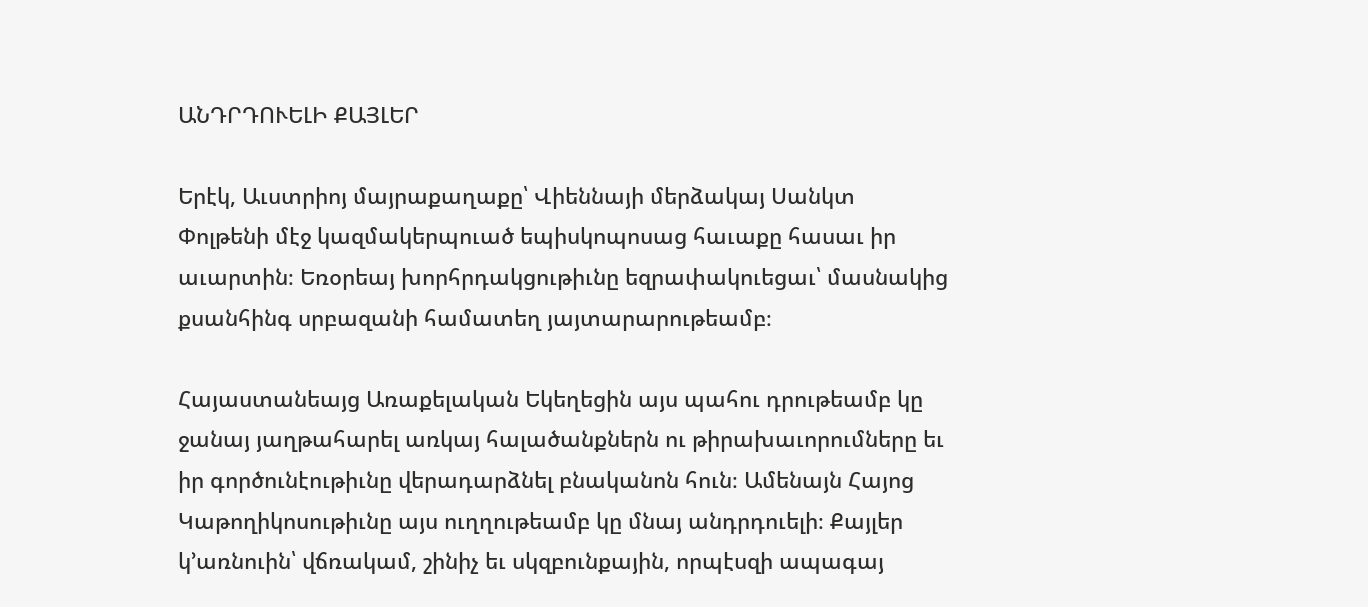ԱՆԴՐԴՈՒԵԼԻ ՔԱՅԼԵՐ

Երէկ, Աւստրիոյ մայրաքաղաքը՝ Վիեննայի մերձակայ Սանկտ Փոլթենի մէջ կազմակերպուած եպիսկոպոսաց հաւաքը հասաւ իր աւարտին։ Եռօրեայ խորհրդակցութիւնը եզրափակուեցաւ՝ մասնակից քսանհինգ սրբազանի համատեղ յայտարարութեամբ։

Հայաստանեայց Առաքելական Եկեղեցին այս պահու դրութեամբ կը ջանայ յաղթահարել առկայ հալածանքներն ու թիրախաւորումները եւ իր գործունէութիւնը վերադարձնել բնականոն հուն։ Ամենայն Հայոց Կաթողիկոսութիւնը այս ուղղութեամբ կը մնայ անդրդուելի։ Քայլեր կ՚առնուին՝ վճռակամ, շինիչ եւ սկզբունքային, որպէսզի ապագայ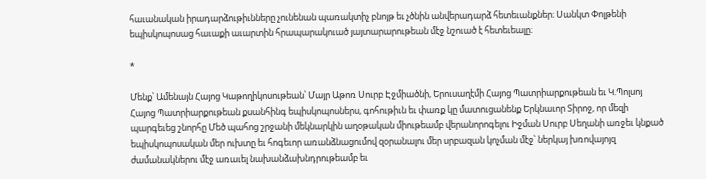հաւանական իրադարձութիւնները չունենան պառակտիչ բնոյթ եւ չծնին անվերադարձ հետեւանքներ։ Սանկտ Փոլթենի եպիսկոպոսաց հաւաքի աւարտին հրապարակուած յայտարարութեան մէջ նշուած է հետեւեալը։

*

Մենք՝ Ամենայն Հայոց Կաթողիկոսութեան՝ Մայր Աթոռ Սուրբ Էջմիածնի, Երուսաղէմի Հայոց Պատրիարքութեան եւ Կ.Պոլսոյ Հայոց Պատրիարքութեան քսանհինգ եպիսկոպոսներս, գոհութիւն եւ փառք կը մատուցանենք Երկնաւոր Տիրոջ, որ մեզի պարգեւեց շնորհը Մեծ պահոց շրջանի մեկնարկին աղօթական միութեամբ վերանորոգելու Իջման Սուրբ Սեղանի առջեւ կնքած եպիսկոպոսական մեր ուխտը եւ հոգեւոր առանձնացումով զօրանալու մեր սրբազան կոչման մէջ՝ ներկայ խռովայոյզ ժամանակներու մէջ առաւել նախանձախնդրութեամբ եւ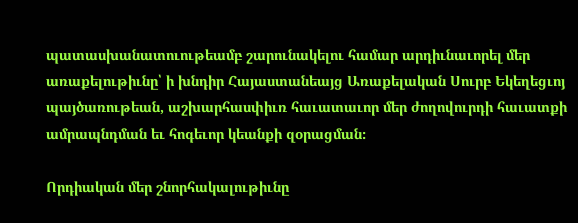պատասխանատուութեամբ շարունակելու համար արդիւնաւորել մեր առաքելութիւնը՝ ի խնդիր Հայաստանեայց Առաքելական Սուրբ Եկեղեցւոյ պայծառութեան, աշխարհասփիւռ հաւատաւոր մեր ժողովուրդի հաւատքի ամրապնդման եւ հոգեւոր կեանքի զօրացման։

Որդիական մեր շնորհակալութիւնը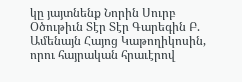կը յայտնենք Նորին Սուրբ Օծութիւն Տէր Տէր Գարեգին Բ. Ամենայն Հայոց Կաթողիկոսին, որու հայրական հրաւէրով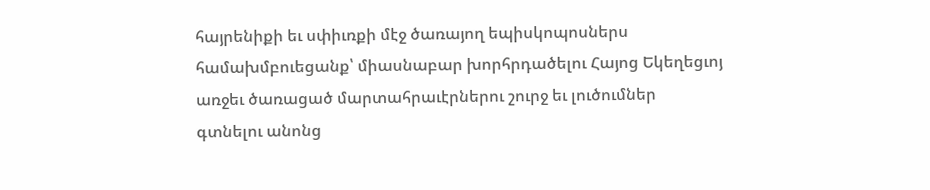հայրենիքի եւ սփիւռքի մէջ ծառայող եպիսկոպոսներս համախմբուեցանք՝ միասնաբար խորհրդածելու Հայոց Եկեղեցւոյ առջեւ ծառացած մարտահրաւէրներու շուրջ եւ լուծումներ գտնելու անոնց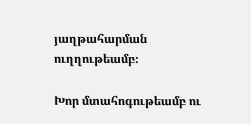յաղթահարման ուղղութեամբ։

Խոր մտահոգութեամբ ու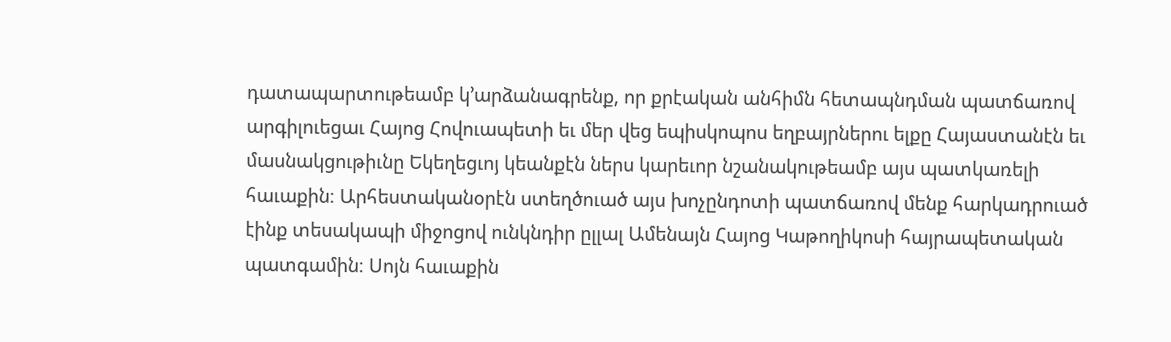դատապարտութեամբ կ՚արձանագրենք, որ քրէական անհիմն հետապնդման պատճառով արգիլուեցաւ Հայոց Հովուապետի եւ մեր վեց եպիսկոպոս եղբայրներու ելքը Հայաստանէն եւ մասնակցութիւնը Եկեղեցւոյ կեանքէն ներս կարեւոր նշանակութեամբ այս պատկառելի հաւաքին։ Արհեստականօրէն ստեղծուած այս խոչընդոտի պատճառով մենք հարկադրուած էինք տեսակապի միջոցով ունկնդիր ըլլալ Ամենայն Հայոց Կաթողիկոսի հայրապետական պատգամին։ Սոյն հաւաքին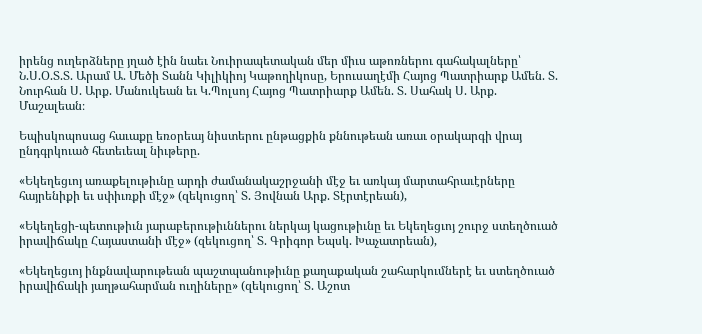իրենց ուղերձները յղած էին նաեւ Նուիրապետական մեր միւս աթոռներու գահակալները՝ Ն.Ս.Օ.Տ.Տ. Արամ Ա. Մեծի Տանն Կիլիկիոյ Կաթողիկոսը, Երուսաղէմի Հայոց Պատրիարք Ամեն. Տ. Նուրհան Ս. Արք. Մանուկեան եւ Կ.Պոլսոյ Հայոց Պատրիարք Ամեն. Տ. Սահակ Ս. Արք. Մաշալեան։

Եպիսկոպոսաց հաւաքը եռօրեայ նիստերու ընթացքին քննութեան առաւ օրակարգի վրայ ընդգրկուած հետեւեալ նիւթերը.

«Եկեղեցւոյ առաքելութիւնը արդի ժամանակաշրջանի մէջ եւ առկայ մարտահրաւէրները հայրենիքի եւ սփիւռքի մէջ» (զեկուցող՝ Տ. Յովնան Արք. Տէրտէրեան),

«Եկեղեցի-պետութիւն յարաբերութիւններու ներկայ կացութիւնը եւ Եկեղեցւոյ շուրջ ստեղծուած իրավիճակը Հայաստանի մէջ» (զեկուցող՝ Տ. Գրիգոր Եպսկ. Խաչատրեան),

«Եկեղեցւոյ ինքնավարութեան պաշտպանութիւնը քաղաքական շահարկումներէ եւ ստեղծուած իրավիճակի յաղթահարման ուղիները» (զեկուցող՝ Տ. Աշոտ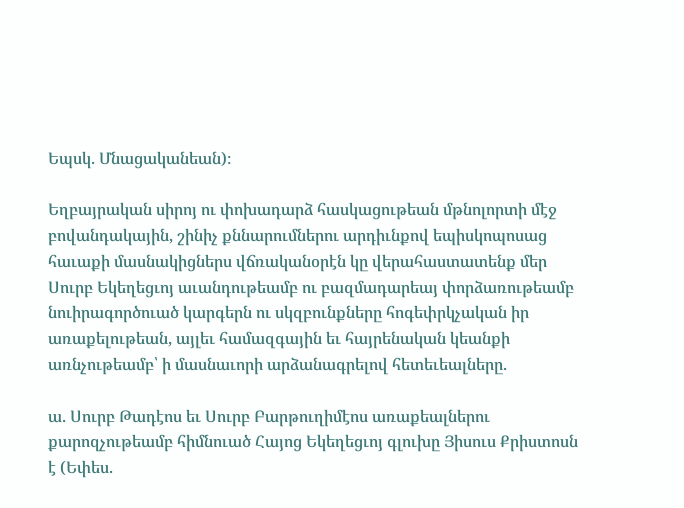Եպսկ. Մնացականեան)։

Եղբայրական սիրոյ ու փոխադարձ հասկացութեան մթնոլորտի մէջ բովանդակային, շինիչ քննարումներու արդիւնքով եպիսկոպոսաց հաւաքի մասնակիցներս վճռականօրէն կը վերահաստատենք մեր Սուրբ Եկեղեցւոյ աւանդութեամբ ու բազմադարեայ փորձառութեամբ նուիրագործուած կարգերն ու սկզբունքները հոգեփրկչական իր առաքելութեան, այլեւ համազգային եւ հայրենական կեանքի առնչութեամբ՝ ի մասնաւորի արձանագրելով հետեւեալները.

ա. Սուրբ Թադէոս եւ Սուրբ Բարթուղիմէոս առաքեալներու քարոզչութեամբ հիմնուած Հայոց Եկեղեցւոյ գլուխը Յիսուս Քրիստոսն է (Եփես.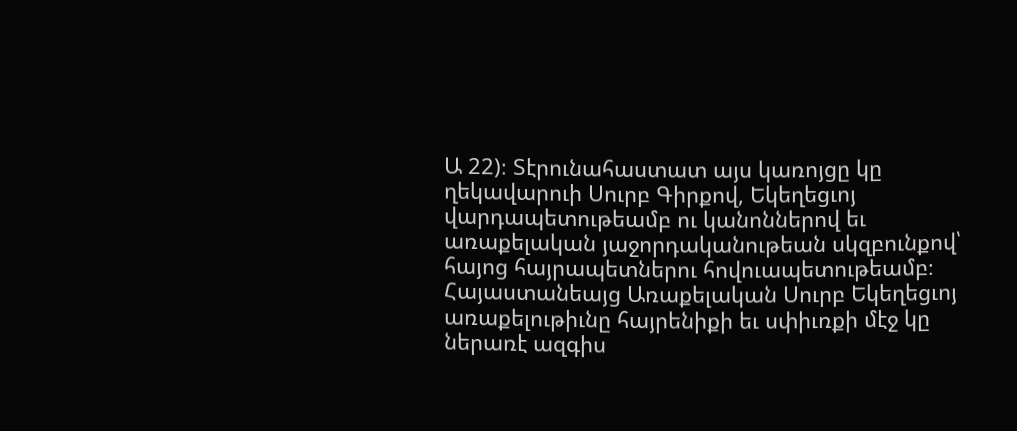Ա 22)։ Տէրունահաստատ այս կառոյցը կը ղեկավարուի Սուրբ Գիրքով, Եկեղեցւոյ վարդապետութեամբ ու կանոններով եւ առաքելական յաջորդականութեան սկզբունքով՝ հայոց հայրապետներու հովուապետութեամբ։ Հայաստանեայց Առաքելական Սուրբ Եկեղեցւոյ առաքելութիւնը հայրենիքի եւ սփիւռքի մէջ կը ներառէ ազգիս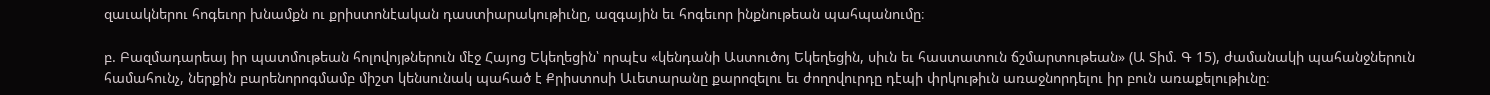զաւակներու հոգեւոր խնամքն ու քրիստոնէական դաստիարակութիւնը, ազգային եւ հոգեւոր ինքնութեան պահպանումը։

բ. Բազմադարեայ իր պատմութեան հոլովոյթներուն մէջ Հայոց Եկեղեցին՝ որպէս «կենդանի Աստուծոյ Եկեղեցին, սիւն եւ հաստատուն ճշմարտութեան» (Ա Տիմ. Գ 15), ժամանակի պահանջներուն համահունչ, ներքին բարենորոգմամբ միշտ կենսունակ պահած է Քրիստոսի Աւետարանը քարոզելու եւ ժողովուրդը դէպի փրկութիւն առաջնորդելու իր բուն առաքելութիւնը։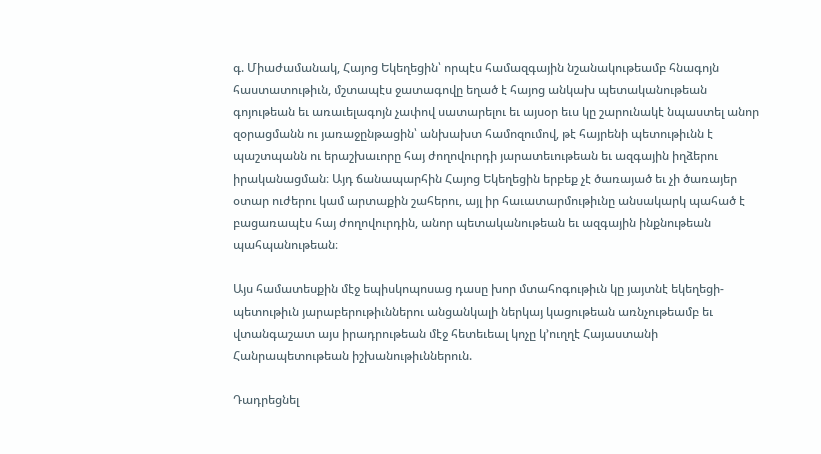գ. Միաժամանակ, Հայոց Եկեղեցին՝ որպէս համազգային նշանակութեամբ հնագոյն հաստատութիւն, մշտապէս ջատագովը եղած է հայոց անկախ պետականութեան գոյութեան եւ առաւելագոյն չափով սատարելու եւ այսօր եւս կը շարունակէ նպաստել անոր զօրացմանն ու յառաջընթացին՝ անխախտ համոզումով, թէ հայրենի պետութիւնն է պաշտպանն ու երաշխաւորը հայ ժողովուրդի յարատեւութեան եւ ազգային իղձերու իրականացման։ Այդ ճանապարհին Հայոց Եկեղեցին երբեք չէ ծառայած եւ չի ծառայեր օտար ուժերու կամ արտաքին շահերու, այլ իր հաւատարմութիւնը անսակարկ պահած է բացառապէս հայ ժողովուրդին, անոր պետականութեան եւ ազգային ինքնութեան պահպանութեան։

Այս համատեսքին մէջ եպիսկոպոսաց դասը խոր մտահոգութիւն կը յայտնէ եկեղեցի-պետութիւն յարաբերութիւններու անցանկալի ներկայ կացութեան առնչութեամբ եւ վտանգաշատ այս իրադրութեան մէջ հետեւեալ կոչը կ՚ուղղէ Հայաստանի Հանրապետութեան իշխանութիւններուն.

Դադրեցնել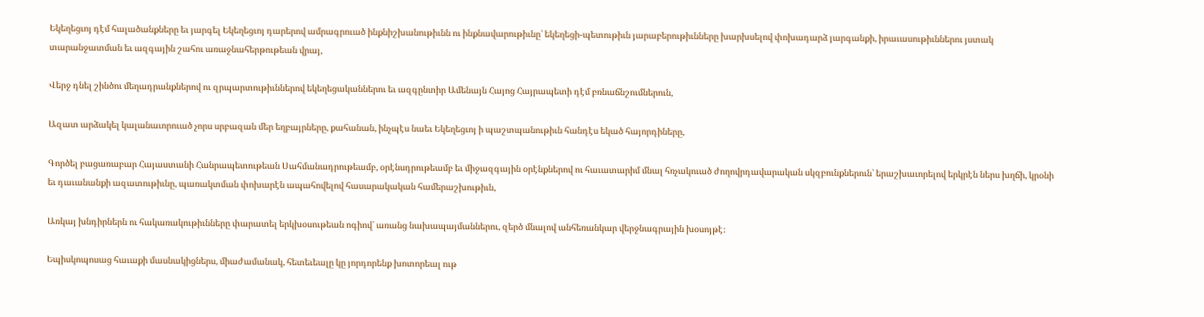Եկեղեցւոյ դէմ հալածանքները եւ յարգել Եկեղեցւոյ դարերով ամրագրուած ինքնիշխանութիւնն ու ինքնավարութիւնը՝ եկեղեցի-պետութիւն յարաբերութիւնները խարխսելով փոխադարձ յարգանքի, իրաւասութիւններու յստակ տարանջատման եւ ազգային շահու առաջնահերթութեան վրայ,

Վերջ դնել շինծու մեղադրանքներով ու զրպարտութիւններով եկեղեցականներու եւ ազգընտիր Ամենայն Հայոց Հայրապետի դէմ բռնաճնշումներուն,

Ազատ արձակել կալանաւորուած չորս սրբազան մեր եղբայրները, քահանան, ինչպէս նաեւ Եկեղեցւոյ ի պաշտպանութիւն հանդէս եկած հայորդիները,

Գործել բացառաբար Հայաստանի Հանրապետութեան Սահմանադրութեամբ, օրէնսդրութեամբ եւ միջազգային օրէնքներով ու հաւատարիմ մնալ հռչակուած ժողովրդավարական սկզբունքներուն՝ երաշխաւորելով երկրէն ներս խղճի, կրօնի եւ դաւանանքի ազատութիւնը, պառակտման փոխարէն ապահովելով հասարակական համերաշխութիւն,

Առկայ խնդիրներն ու հակառակութիւնները փարատել երկխօսութեան ոգիով՝ առանց նախապայմաններու, զերծ մնալով անհեռանկար վերջնագրային խօսոյթէ։

Եպիսկոպոսաց հաւաքի մասնակիցներս, միաժամանակ, հետեւեալը կը յորդորենք խոտորեալ ութ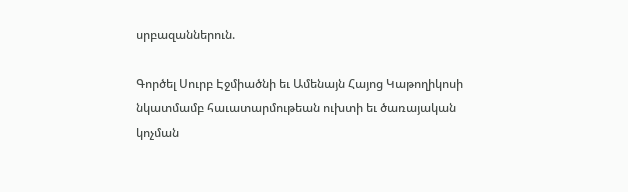սրբազաններուն.

Գործել Սուրբ Էջմիածնի եւ Ամենայն Հայոց Կաթողիկոսի նկատմամբ հաւատարմութեան ուխտի եւ ծառայական կոչման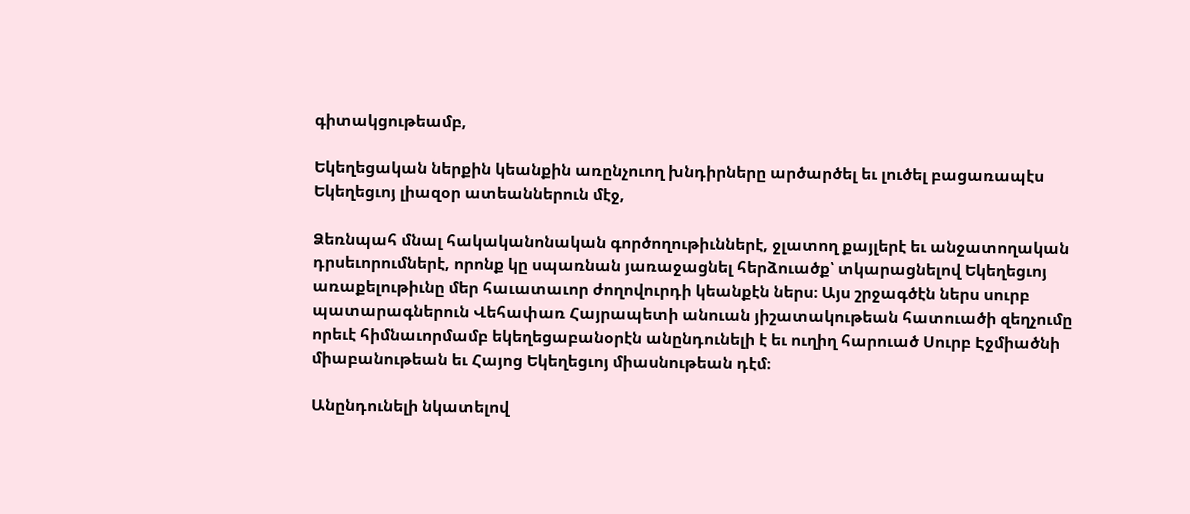գիտակցութեամբ,

Եկեղեցական ներքին կեանքին առընչուող խնդիրները արծարծել եւ լուծել բացառապէս Եկեղեցւոյ լիազօր ատեաններուն մէջ,

Ձեռնպահ մնալ հակականոնական գործողութիւններէ, ջլատող քայլերէ եւ անջատողական դրսեւորումներէ, որոնք կը սպառնան յառաջացնել հերձուածք՝ տկարացնելով Եկեղեցւոյ առաքելութիւնը մեր հաւատաւոր ժողովուրդի կեանքէն ներս։ Այս շրջագծէն ներս սուրբ պատարագներուն Վեհափառ Հայրապետի անուան յիշատակութեան հատուածի զեղչումը որեւէ հիմնաւորմամբ եկեղեցաբանօրէն անընդունելի է եւ ուղիղ հարուած Սուրբ Էջմիածնի միաբանութեան եւ Հայոց Եկեղեցւոյ միասնութեան դէմ։

Անընդունելի նկատելով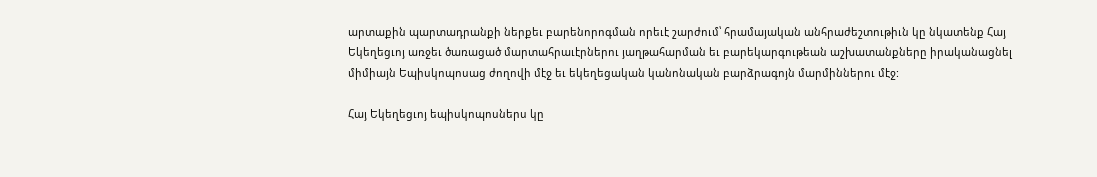արտաքին պարտադրանքի ներքեւ բարենորոգման որեւէ շարժում՝ հրամայական անհրաժեշտութիւն կը նկատենք Հայ Եկեղեցւոյ առջեւ ծառացած մարտահրաւէրներու յաղթահարման եւ բարեկարգութեան աշխատանքները իրականացնել միմիայն Եպիսկոպոսաց ժողովի մէջ եւ եկեղեցական կանոնական բարձրագոյն մարմիններու մէջ:

Հայ Եկեղեցւոյ եպիսկոպոսներս կը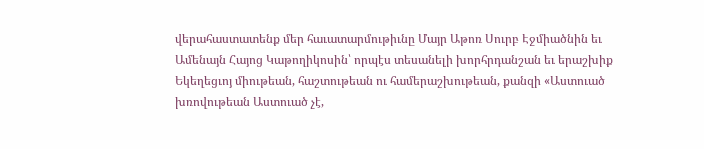վերահաստատենք մեր հաւատարմութիւնը Մայր Աթոռ Սուրբ Էջմիածնին եւ Ամենայն Հայոց Կաթողիկոսին՝ որպէս տեսանելի խորհրդանշան եւ երաշխիք Եկեղեցւոյ միութեան, հաշտութեան ու համերաշխութեան, քանզի «Աստուած խռովութեան Աստուած չէ,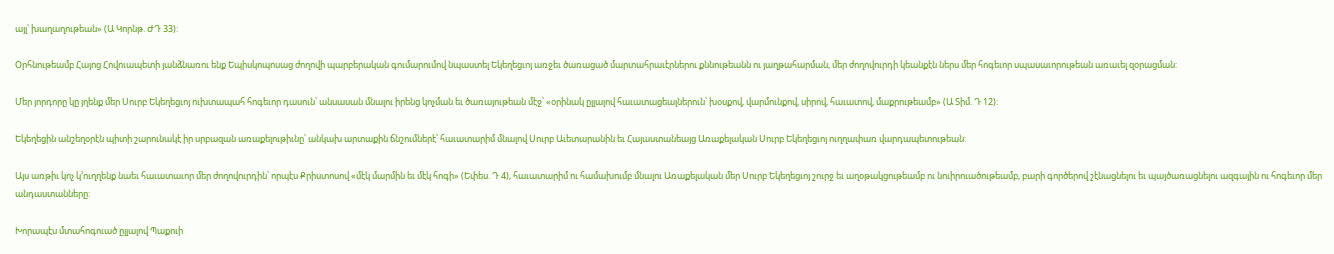այլ՝ խաղաղութեան» (Ա Կորնթ. ԺԴ 33):

Օրհնութեամբ Հայոց Հովուապետի յանձնառու ենք Եպիսկոպոսաց ժողովի պարբերական գումարումով նպաստել Եկեղեցւոյ առջեւ ծառացած մարտահրաւէրներու քննութեանն ու յաղթահարման, մեր ժողովուրդի կեանքէն ներս մեր հոգեւոր սպասաւորութեան առաւել զօրացման:

Մեր յորդորը կը յղենք մեր Սուրբ Եկեղեցւոյ ուխտապահ հոգեւոր դասուն՝ անսասան մնալու իրենց կոչման եւ ծառայութեան մէջ՝ «օրինակ ըլլալով հաւատացեալներուն՝ խօսքով, վարմունքով, սիրով, հաւատով, մաքրութեամբ» (Ա Տիմ. Դ 12):

Եկեղեցին անշեղօրէն պիտի շարունակէ իր սրբազան առաքելութիւնը՝ անկախ արտաքին ճնշումներէ՝ հաւատարիմ մնալով Սուրբ Աւետարանին եւ Հայաստանեայց Առաքելական Սուրբ Եկեղեցւոյ ուղղափառ վարդապետութեան:

Այս առթիւ կոչ կ՚ուղղենք նաեւ հաւատաւոր մեր ժողովուրդին՝ որպէս Քրիստոսով «մէկ մարմին եւ մէկ հոգի» (Եփես. Դ 4), հաւատարիմ ու համախումբ մնալու Առաքելական մեր Սուրբ Եկեղեցւոյ շուրջ եւ աղօթակցութեամբ ու նուիրուածութեամբ, բարի գործերով շէնացնելու եւ պայծառացնելու ազգային ու հոգեւոր մեր անդաստանները:

Խորապէս մտահոգուած ըլլալով Պաքուի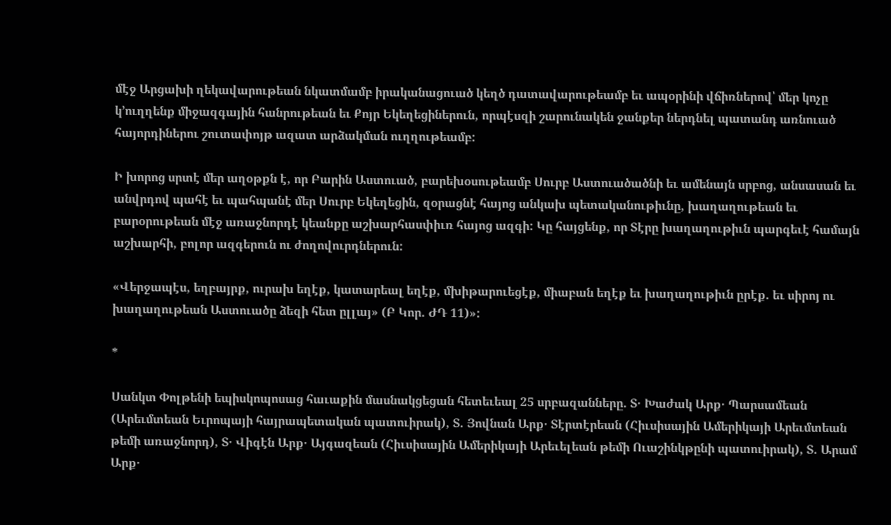մէջ Արցախի ղեկավարութեան նկատմամբ իրականացուած կեղծ դատավարութեամբ եւ ապօրինի վճիռներով՝ մեր կոչը կ՚ուղղենք միջազգային հանրութեան եւ Քոյր Եկեղեցիներուն, որպէսզի շարունակեն ջանքեր ներդնել պատանդ առնուած հայորդիներու շուտափոյթ ազատ արձակման ուղղութեամբ:

Ի խորոց սրտէ մեր աղօթքն է, որ Բարին Աստուած, բարեխօսութեամբ Սուրբ Աստուածածնի եւ ամենայն սրբոց, անսասան եւ անվրդով պահէ եւ պահպանէ մեր Սուրբ Եկեղեցին, զօրացնէ հայոց անկախ պետականութիւնը, խաղաղութեան եւ բարօրութեան մէջ առաջնորդէ կեանքը աշխարհասփիւռ հայոց ազգի: Կը հայցենք, որ Տէրը խաղաղութիւն պարգեւէ համայն աշխարհի, բոլոր ազգերուն ու ժողովուրդներուն:

«Վերջապէս, եղբայրք, ուրախ եղէք, կատարեալ եղէք, մխիթարուեցէք, միաբան եղէք եւ խաղաղութիւն ըրէք. եւ սիրոյ ու խաղաղութեան Աստուածը ձեզի հետ ըլլայ» (Բ Կոր. ԺԴ 11)»:

*

Սանկտ Փոլթենի եպիսկոպոսաց հաւաքին մասնակցեցան հետեւեալ 25 սրբազանները. Տ․ Խաժակ Արք․ Պարսամեան (Արեւմտեան Եւրոպայի հայրապետական պատուիրակ), Տ. Յովնան Արք․ Տէրտէրեան (Հիւսիսային Ամերիկայի Արեւմտեան թեմի առաջնորդ), Տ․ Վիգէն Արք․ Այգազեան (Հիւսիսային Ամերիկայի Արեւելեան թեմի Ուաշինկթընի պատուիրակ), Տ. Արամ Արք․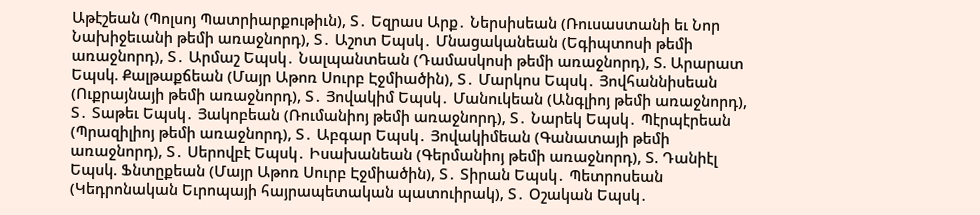Աթէշեան (Պոլսոյ Պատրիարքութիւն), Տ․ Եզրաս Արք․ Ներսիսեան (Ռուսաստանի եւ Նոր Նախիջեւանի թեմի առաջնորդ), Տ․ Աշոտ Եպսկ․ Մնացականեան (Եգիպտոսի թեմի առաջնորդ), Տ․ Արմաշ Եպսկ․ Նալպանտեան (Դամասկոսի թեմի առաջնորդ), Տ. Արարատ Եպսկ. Քալթաքճեան (Մայր Աթոռ Սուրբ Էջմիածին), Տ․ Մարկոս Եպսկ․ Յովհաննիսեան (Ուքրայնայի թեմի առաջնորդ), Տ․ Յովակիմ Եպսկ․ Մանուկեան (Անգլիոյ թեմի առաջնորդ), Տ․ Տաթեւ Եպսկ․ Յակոբեան (Ռումանիոյ թեմի առաջնորդ), Տ․ Նարեկ Եպսկ․ Պէրպէրեան (Պրազիլիոյ թեմի առաջնորդ), Տ․ Աբգար Եպսկ․ Յովակիմեան (Գանատայի թեմի առաջնորդ), Տ․ Սերովբէ Եպսկ․ Իսախանեան (Գերմանիոյ թեմի առաջնորդ), Տ. Դանիէլ Եպսկ. Ֆնտըքեան (Մայր Աթոռ Սուրբ Էջմիածին), Տ․ Տիրան Եպսկ․ Պետրոսեան (Կեդրոնական Եւրոպայի հայրապետական պատուիրակ), Տ․ Օշական Եպսկ․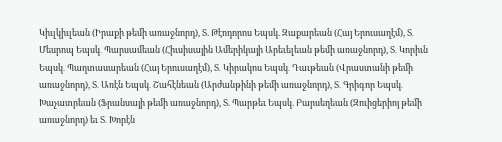Կիւլկիւլեան (Իրաքի թեմի առաջնորդ), Տ. Թէոդորոս Եպսկ. Զաքարեան (Հայ Երուսաղէմ), Տ․ Մեսրոպ Եպսկ․ Պարսամեան (Հիւսիսային Ամերիկայի Արեւելեան թեմի առաջնորդ), Տ․ Կորիւն Եպսկ․ Պաղտասարեան (Հայ Երուսաղէմ), Տ․ Կիրակոս Եպսկ․ Դաւթեան (Վրաստանի թեմի առաջնորդ), Տ․ Առէն Եպսկ․ Շահէնեան (Արժանթինի թեմի առաջնորդ), Տ․ Գրիգոր Եպսկ․ Խաչատրեան (Ֆրանսայի թեմի առաջնորդ), Տ. Պարթեւ Եպսկ. Բարսեղեան (Զուիցերիոյ թեմի առաջնորդ) եւ Տ․ Խորէն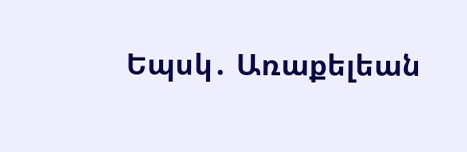Եպսկ․ Առաքելեան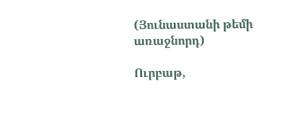(Յունաստանի թեմի առաջնորդ)

Ուրբաթ,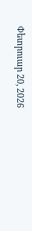Փետրուար 20, 2026